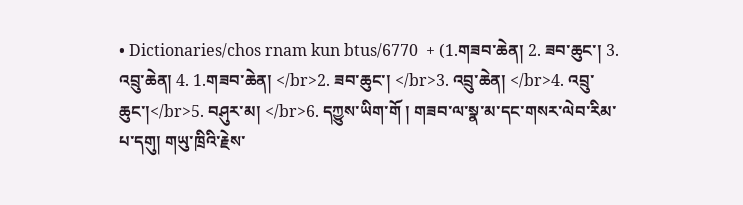• Dictionaries/chos rnam kun btus/6770  + (1.གཟབ་ཆེན། 2. ཟབ་ཆུང་། 3. འབྲུ་ཆེན། 4. 1.གཟབ་ཆེན། </br>2. ཟབ་ཆུང་། </br>3. འབྲུ་ཆེན། </br>4. འབྲུ་ཆུང་།</br>5. བཤུར་མ། </br>6. དཀྱུས་ཡིག་གོ ། གཟབ་ལ་སྣ་མ་དང་གསར་ལེབ་རིམ་པ་དགུ། གཡུ་ཁྲིའི་རྗེས་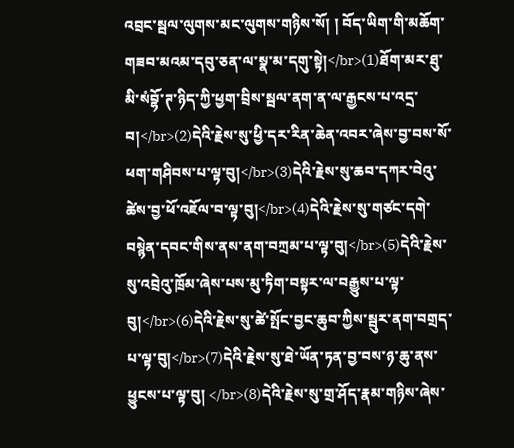འབྲང་སྦལ་ལུགས་མང་ལུགས་གཉིས་སོ། ། བོད་ཡིག་གི་མཆོག་གཟབ་མའམ་དབུ་ཅན་ལ་སྣ་མ་དགུ་སྟེ།</br>(1)ཐོག་མར་ཐུ་མི་སཾབྷོ་ཊ་ཉིད་ཀྱི་ཕྱག་བྲིས་སྦལ་ནག་ན་ལ་རྒྱངས་པ་འདྲ་བ།</br>(2)དེའི་རྗེས་སུ་ཕྱི་དར་རིན་ཆེན་འབར་ཞེས་བྱ་བས་སོ་ཕག་གཤིབས་པ་ལྟ་བུ།</br>(3)དེའི་རྗེས་སུ་ཆབ་དཀར་བེའུ་ཚེས་བྱ་ཕོ་འཇོལ་བ་ལྟ་བུ།</br>(4)དེའི་རྗེས་སུ་གཙང་དགེ་བསྙེན་དབང་གིས་ནས་ནག་བཀྲམ་པ་ལྟ་བུ།</br>(5)དེའི་རྗེས་སུ་འབྲེའུ་ཁྲོམ་ཞེས་པས་མུ་ཏིག་བསྟར་ལ་བརྒྱུས་པ་ལྟ་བུ།</br>(6)དེའི་རྗེས་སུ་ཚེ་སྤོང་བྱང་ཆུབ་ཀྱིས་སྦུར་ནག་བགྲད་པ་ལྟ་བུ།</br>(7)དེའི་རྗེས་སུ་ཐེ་ཡོན་ཏན་བྱ་བས་ཉ་ཆུ་ནས་ཕྱུངས་པ་ལྟ་བུ། </br>(8)དེའི་རྗེས་སུ་གྲ་ཤོད་རྣམ་གཉིས་ཞེས་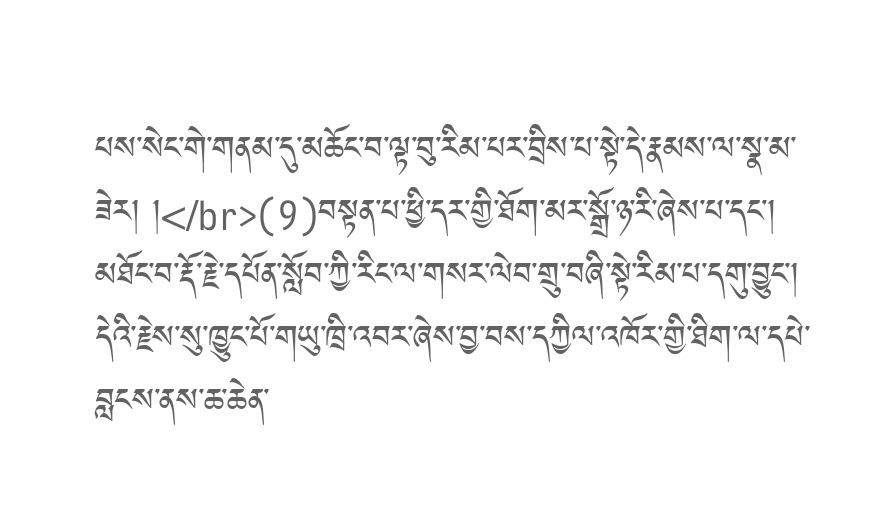པས་སེང་གེ་གནམ་དུ་མཆོང་བ་ལྟ་བུ་རིམ་པར་བྲིས་པ་སྟེ་དེ་རྣམས་ལ་སྣ་མ་ཟེར། །</br>(9)བསྟན་པ་ཕྱི་དར་གྱི་ཐོག་མར་སྒྲོ་ཉ་རི་ཞེས་པ་དང་། མཐོང་བ་རྡོ་རྗེ་དཔོན་སློབ་ཀྱི་རིང་ལ་གསར་ལེབ་གྲུ་བཞི་སྟེ་རིམ་པ་དགུ་བྱུང་། དེའི་རྗེས་སུ་ཁྱུང་པོ་གཡུ་ཁྲི་འབར་ཞེས་བྱ་བས་དཀྱིལ་འཁོར་གྱི་ཐིག་ལ་དཔེ་བླངས་ནས་ཆ་ཆེན་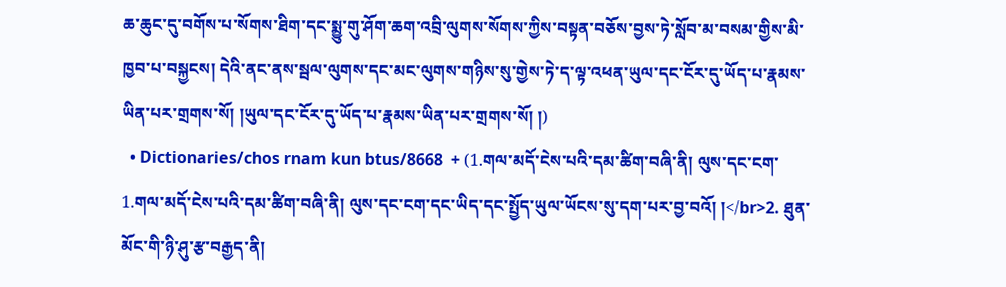ཆ་ཆུང་དུ་བགོས་པ་སོགས་ཐིག་དང་སྨྱུ་གུ་ཤོག་ཆག་འབྲི་ལུགས་སོགས་ཀྱིས་བསྟན་བཅོས་བྱས་ཏེ་སློབ་མ་བསམ་གྱིས་མི་ཁྱབ་པ་བསྐྱངས། དེའི་ནང་ནས་སྦལ་ལུགས་དང་མང་ལུགས་གཉིས་སུ་གྱེས་ཏེ་ད་ལྟ་འཕན་ཡུལ་དང་ངོར་དུ་ཡོད་པ་རྣམས་ཡིན་པར་གྲགས་སོ། །ཡུལ་དང་ངོར་དུ་ཡོད་པ་རྣམས་ཡིན་པར་གྲགས་སོ། །)
  • Dictionaries/chos rnam kun btus/8668  + (1.གལ་མདོ་ངེས་པའི་དམ་ཚིག་བཞི་ནི། ལུས་དང་ངག་1.གལ་མདོ་ངེས་པའི་དམ་ཚིག་བཞི་ནི། ལུས་དང་ངག་དང་ཡིད་དང་སྤྱོད་ཡུལ་ཡོངས་སུ་དག་པར་བྱ་བའོ། །</br>2. ཐུན་མོང་གི་ཉི་ཤུ་རྩ་བརྒྱད་ནི།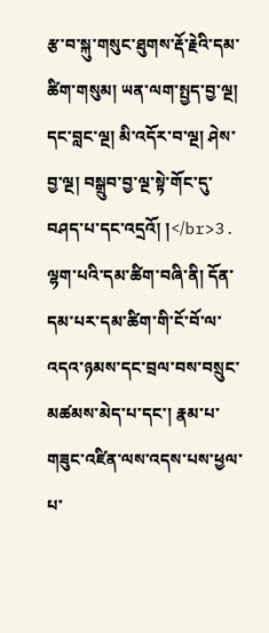རྩ་བ་སྐུ་གསུང་ཐུགས་རྡོ་རྗེའི་དམ་ཚིག་གསུམ། ཡན་ལག་སྤྱད་བྱ་ལྔ། དང་བླང་ལྔ། མི་འདོར་བ་ལྔ། ཤེས་བྱ་ལྔ། བསྒྲུབ་བྱ་ལྔ་སྟེ་གོང་དུ་བཤད་པ་དང་འདྲའོ། །</br>3. ལྷག་པའི་དམ་ཚིག་བཞི་ནི། དོན་དམ་པར་དམ་ཚིག་གི་ངོ་བོ་ལ་འདའ་ཉམས་དང་བྲལ་བས་བསྲུང་མཚམས་མེད་པ་དང་། རྣམ་པ་གཟུང་འཛིན་ལས་འདས་པས་ཕྱལ་པ་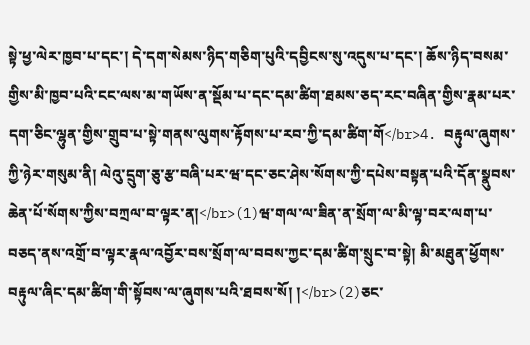སྟེ་ཕྱ་ལེར་ཁྱབ་པ་དང་། དེ་དག་སེམས་ཉིད་གཅིག་པུའི་དབྱིངས་སུ་འདུས་པ་དང་། ཆོས་ཉིད་བསམ་གྱིས་མི་ཁྱབ་པའི་ངང་ལས་མ་གཡོས་ན་སྡོམ་པ་དང་དམ་ཚིག་ཐམས་ཅད་རང་བཞིན་གྱིས་རྣམ་པར་དག་ཅིང་ལྷུན་གྱིས་གྲུབ་པ་སྟེ་གནས་ལུགས་རྟོགས་པ་རབ་ཀྱི་དམ་ཚིག་གོ</br>4. བརྟུལ་ཞུགས་ཀྱི་ཉེར་གསུམ་ནི། ལེའུ་དྲུག་ཅུ་རྩ་བཞི་པར་ཝ་དང་ཅང་ཤེས་སོགས་ཀྱི་དཔེས་བསྟན་པའི་དོན་སྣུབས་ཆེན་པོ་སོགས་ཀྱིས་བཀྲལ་བ་ལྟར་ན།</br>(1)ཝ་གལ་ལ་ཟིན་ན་སྲོག་ལ་མི་ལྟ་བར་ལག་པ་བཅད་ནས་འགྲོ་བ་ལྟར་རྣལ་འབྱོར་བས་སྲོག་ལ་བབས་ཀྱང་དམ་ཚིག་སྲུང་བ་སྟེ། མི་མཐུན་ཕྱོགས་བརྟུལ་ཞིང་དམ་ཚིག་གི་སྟོབས་ལ་ཞུགས་པའི་ཐབས་སོ། །</br>(2)ཅང་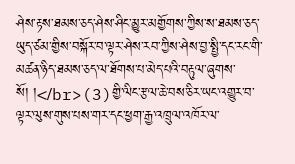ཤེས་རྟས་ཐམས་ཅད་ཤེས་ཤིང་མྱུར་མགྱོགས་ཀྱིས་ས་ཐམས་ཅད་ཡུད་ཙམ་གྱིས་བསྐོར་བ་ལྟར་ཤེས་རབ་ཀྱིས་ཤེས་བྱ་སྤྱི་དང་རང་གི་མཚན་ཉིད་ཐམས་ཅད་ལ་ཐོགས་པ་མེད་པའི་བརྟུལ་ཞུགས་སོ། །</br>(3)གྱི་ལིང་རྩལ་ཆེ་བས་ཅིར་ཡང་འགྱུར་བ་ལྟར་ལུས་གུས་པས་གར་དང་ཕྱག་རྒྱ་འཁྲུལ་འཁོར་ལ་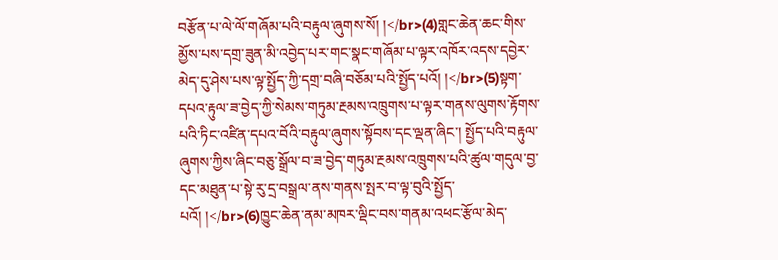བརྩོན་པ་ལེ་ལོ་གཞོམ་པའི་བརྟུལ་ཞུགས་སོ། །</br>(4)གླང་ཆེན་ཆང་གིས་མྱོས་པས་དགྲ་ཟུན་མི་འབྱེད་པར་གང་སྣང་གཞོམ་པ་ལྟར་འཁོར་འདས་དབྱེར་མེད་དུ་ཤེས་པས་ལྟ་སྤྱོད་ཀྱི་དགྲ་བཞི་བཅོམ་པའི་སྤྱོད་པའོ། །</br>(5)སྟག་དཔའ་རྟུལ་ཟ་བྱེད་ཀྱི་སེམས་གཏུམ་རྔམས་འཁྲུགས་པ་ལྟར་གནས་ལུགས་རྟོགས་པའི་ཏིང་འཛིན་དཔའ་བོའི་བརྟུལ་ཞུགས་སྟོབས་དང་ལྡན་ཞིང་། སྤྱོད་པའི་བརྟུལ་ཞུགས་ཀྱིས་ཞིང་བཅུ་སྒྲོལ་བ་ཟ་བྱེད་གཏུམ་རྔམས་འཁྲུགས་པའི་ཚུལ་གདུལ་བྱ་དང་མཐུན་པ་སྟེ་རུ་དྲ་བསྒྲལ་ནས་གནས་སྤར་བ་ལྟ་བུའི་སྤྱོད་པའོ། །</br>(6)ཁྱུང་ཆེན་ནམ་མཁར་ལྡིང་བས་གནམ་འཕང་རྩོལ་མེད་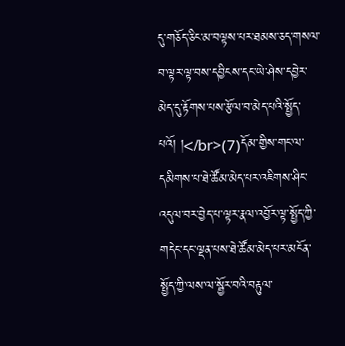དུ་གཅོད་ཅིང་མ་བལྟས་པར་ཐམས་ཅད་གསལ་བ་ལྟར་ལྟ་བས་དབྱིངས་དང་ཡེ་ཤེས་དབྱེར་མེད་དུ་རྟོགས་པས་རྩོལ་བ་མེད་པའི་སྤྱོད་པའོ། །</br>(7)དོམ་གྱིས་གང་ལ་དམིགས་པ་ཐེ་ཚོམ་མེད་པར་འཇིགས་ཤིང་འདུལ་བར་བྱེད་པ་ལྟར་རྣལ་འབྱོར་ལྟ་སྤྱོད་ཀྱི་གདེང་དང་ལྡན་པས་ཐེ་ཚོམ་མེད་པར་མངོན་སྤྱོད་ཀྱི་ལས་ལ་སྦྱོར་བའི་བརྟུལ་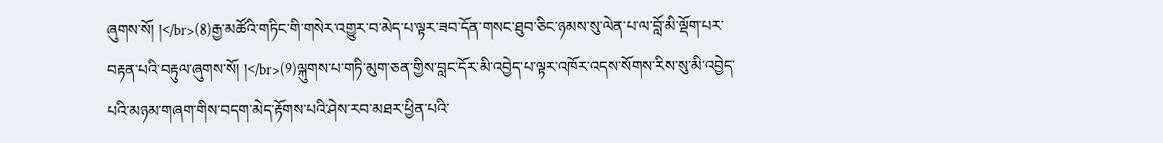ཞུགས་སོ། །</br>(8)རྒྱ་མཚོའི་གཏིང་གི་གསེར་འགྱུར་བ་མེད་པ་ལྟར་ཟབ་དོན་གསང་ཐུབ་ཅིང་ཉམས་སུ་ལེན་པ་ལ་བློ་མི་ལྡོག་པར་བརྟན་པའི་བརྟུལ་ཞུགས་སོ། །</br>(9)ལྐུགས་པ་གཏི་མུག་ཅན་གྱིས་བླང་དོར་མི་འབྱེད་པ་ལྟར་འཁོར་འདས་སོགས་རིས་སུ་མི་འབྱེད་པའི་མཉམ་གཞག་གིས་བདག་མེད་རྟོགས་པའི་ཤེས་རབ་མཐར་ཕྱིན་པའི་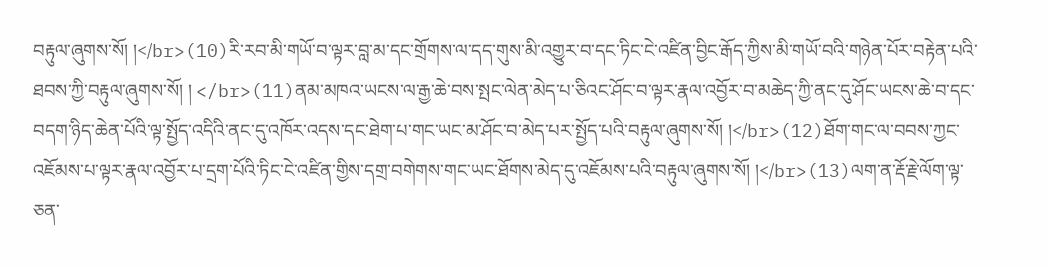བརྟུལ་ཞུགས་སོ། །</br>(10)རི་རབ་མི་གཡོ་བ་ལྟར་བླ་མ་དང་གྲོགས་ལ་དད་གུས་མི་འགྱུར་བ་དང་ཏིང་ངེ་འཛིན་བྱིང་རྒོད་ཀྱིས་མི་གཡོ་བའི་གཉེན་པོར་བརྟེན་པའི་ཐབས་ཀྱི་བརྟུལ་ཞུགས་སོ། ། </br>(11)ནམ་མཁའ་ཡངས་ལ་རྒྱ་ཆེ་བས་སྤང་ལེན་མེད་པ་ཅིའང་ཤོང་བ་ལྟར་རྣལ་འབྱོར་བ་མཆེད་ཀྱི་ནང་དུ་ཤོང་ཡངས་ཆེ་བ་དང་བདག་ཉིད་ཆེན་པོའི་ལྟ་སྤྱོད་འདིའི་ནང་དུ་འཁོར་འདས་དང་ཐེག་པ་གང་ཡང་མ་ཤོང་བ་མེད་པར་སྤྱོད་པའི་བརྟུལ་ཞུགས་སོ། །</br>(12)ཐོག་གང་ལ་བབས་ཀྱང་འཇོམས་པ་ལྟར་རྣལ་འབྱོར་པ་དྲག་པོའི་ཏིང་ངེ་འཛིན་གྱིས་དགྲ་བགེགས་གང་ཡང་ཐོགས་མེད་དུ་འཇོམས་པའི་བརྟུལ་ཞུགས་སོ། །</br>(13)ལག་ན་རྡོ་རྗེ་ལོག་ལྟ་ཅན་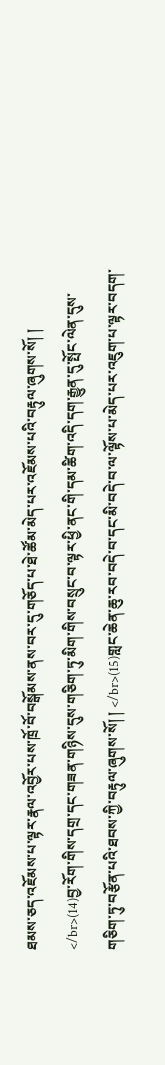ཐམས་ཅད་འཇོམས་པ་ལྟར་རྣལ་འབྱོར་པས་ཁྲོ་བོ་བསྒོམས་ནས་བར་དུ་གཅོད་པ་ཐེ་ཚོམ་མེད་པར་འཇོམས་པའི་བརྟུལ་ཞུགས་སོ། ། </br>(14)བྱ་རོག་གིས་དགྲ་དང་གཟན་གཉིས་དུས་གཅིག་ཏུ་མིག་གིས་བསྲུང་བ་ལྟར་ཕྱི་ནང་གི་དམ་ཚིག་འདི་དག་རྒྱུན་དུ་སྤོང་ལེན་དུས་གཅིག་ཏུ་བརྩོན་པའི་ཐབས་ཀྱི་བརྟུལ་ཞུགས་སོ། ། </br>(15)གླང་ཆེན་ཆུ་རབ་བདེ་བ་དང་མི་བདེ་བ་ལ་ལྟོས་པ་མེད་པར་འཇུག་པ་ལྟར་བདག་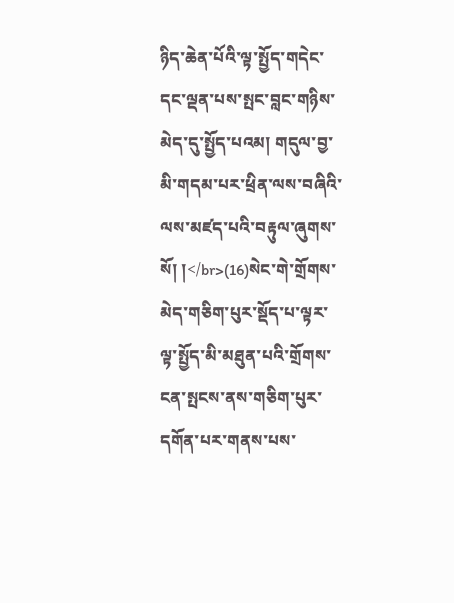ཉིད་ཆེན་པོའི་ལྟ་སྤྱོད་གདེང་དང་ལྡན་པས་སྤང་བླང་གཉིས་མེད་དུ་སྤྱོད་པའམ། གདུལ་བྱ་མི་གདམ་པར་ཕྲིན་ལས་བཞིའི་ལས་མཛད་པའི་བརྟུལ་ཞུགས་སོ། །</br>(16)སེང་གེ་གྲོགས་མེད་གཅིག་པུར་སྡོད་པ་ལྟར་ལྟ་སྤྱོད་མི་མཐུན་པའི་གྲོགས་ངན་སྤངས་ནས་གཅིག་པུར་དགོན་པར་གནས་པས་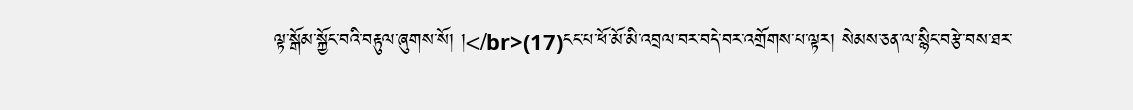ལྟ་སྒོམ་སྐྱོང་བའི་བརྟུལ་ཞུགས་སོ། །</br>(17)ངང་པ་ཕོ་མོ་མི་འབྲལ་བར་བདེ་བར་འགྲོགས་པ་ལྟར། སེམས་ཅན་ལ་སྙིང་བརྩེ་བས་ཐར་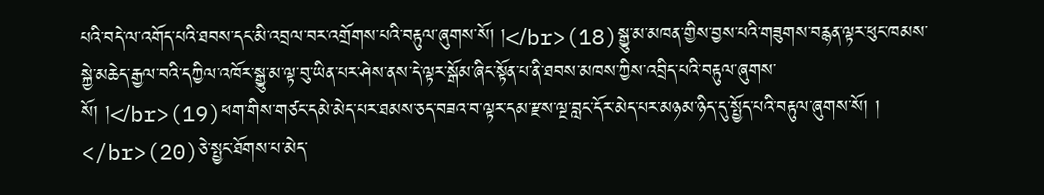པའི་བདེ་ལ་འགོད་པའི་ཐབས་དང་མི་འབྲལ་བར་འགྲོགས་པའི་བརྟུལ་ཞུགས་སོ། །</br>(18)སྒྱུ་མ་མཁན་གྱིས་བྱས་པའི་གཟུགས་བརྙན་ལྟར་ཕུང་ཁམས་སྐྱེ་མཆེད་རྒྱལ་བའི་དཀྱིལ་འཁོར་སྒྱུ་མ་ལྟ་བུ་ཡིན་པར་ཤེས་ནས་དེ་ལྟར་སྒོམ་ཞིང་སྟོན་པ་ནི་ཐབས་མཁས་ཀྱིས་འབྲིད་པའི་བརྟུལ་ཞུགས་སོ། །</br>(19)ཕག་གིས་གཙང་དམེ་མེད་པར་ཐམས་ཅད་བཟའ་བ་ལྟར་དམ་རྫས་ལྔ་བླང་དོར་མེད་པར་མཉམ་ཉིད་དུ་སྤྱོད་པའི་བརྟུལ་ཞུགས་སོ། ། </br>(20)ཅེ་སྤྱང་ཐོགས་པ་མེད་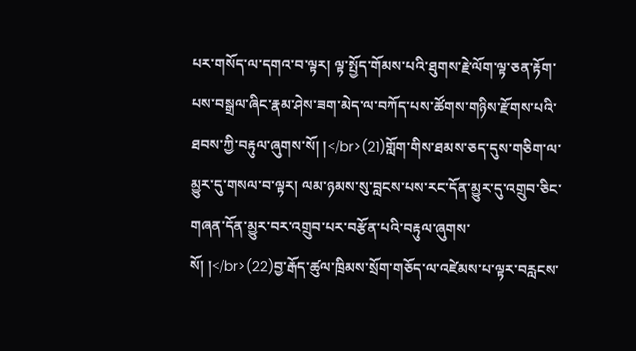པར་གསོད་ལ་དགའ་བ་ལྟར། ལྟ་སྤྱོད་གོམས་པའི་ཐུགས་རྗེ་ལོག་ལྟ་ཅན་རྟོག་པས་བསྒྲལ་ཞིང་རྣམ་ཤེས་ཟག་མེད་ལ་བཀོད་པས་ཚོགས་གཉིས་རྫོགས་པའི་ཐབས་ཀྱི་བརྟུལ་ཞུགས་སོ། །</br>(21)གློག་གིས་ཐམས་ཅད་དུས་གཅིག་ལ་མྱུར་དུ་གསལ་བ་ལྟར། ལམ་ཉམས་སུ་བླངས་པས་རང་དོན་མྱུར་དུ་འགྲུབ་ཅིང་གཞན་དོན་མྱུར་བར་འགྲུབ་པར་བརྩོན་པའི་བརྟུལ་ཞུགས་སོ། །</br>(22)བྱ་རྒོད་ཚུལ་ཁྲིམས་སྲོག་གཅོད་ལ་འཛེམས་པ་ལྟར་བརླངས་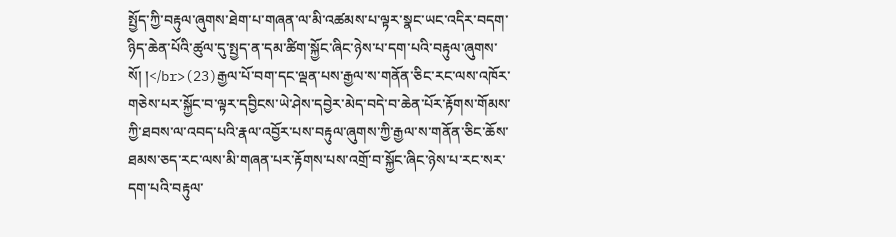སྤྱོད་ཀྱི་བརྟུལ་ཞུགས་ཐེག་པ་གཞན་ལ་མི་འཚམས་པ་ལྟར་སྣང་ཡང་འདིར་བདག་ཉིད་ཆེན་པོའི་ཚུལ་དུ་སྤྱད་ན་དམ་ཚིག་སྐྱོང་ཞིང་ཉེས་པ་དག་པའི་བརྟུལ་ཞུགས་སོ། །</br>(23)རྒྱལ་པོ་བག་དང་ལྡན་པས་རྒྱལ་ས་གནོན་ཅིང་རང་ལས་འཁོར་གཅེས་པར་སྐྱོང་བ་ལྟར་དབྱིངས་ཡེ་ཤེས་དབྱེར་མེད་བདེ་བ་ཆེན་པོར་རྟོགས་གོམས་ཀྱི་ཐབས་ལ་འབད་པའི་རྣལ་འབྱོར་པས་བརྟུལ་ཞུགས་ཀྱི་རྒྱལ་ས་གནོན་ཅིང་ཆོས་ཐམས་ཅད་རང་ལས་མི་གཞན་པར་རྟོགས་པས་འགྲོ་བ་སྐྱོང་ཞིང་ཉེས་པ་རང་སར་དག་པའི་བརྟུལ་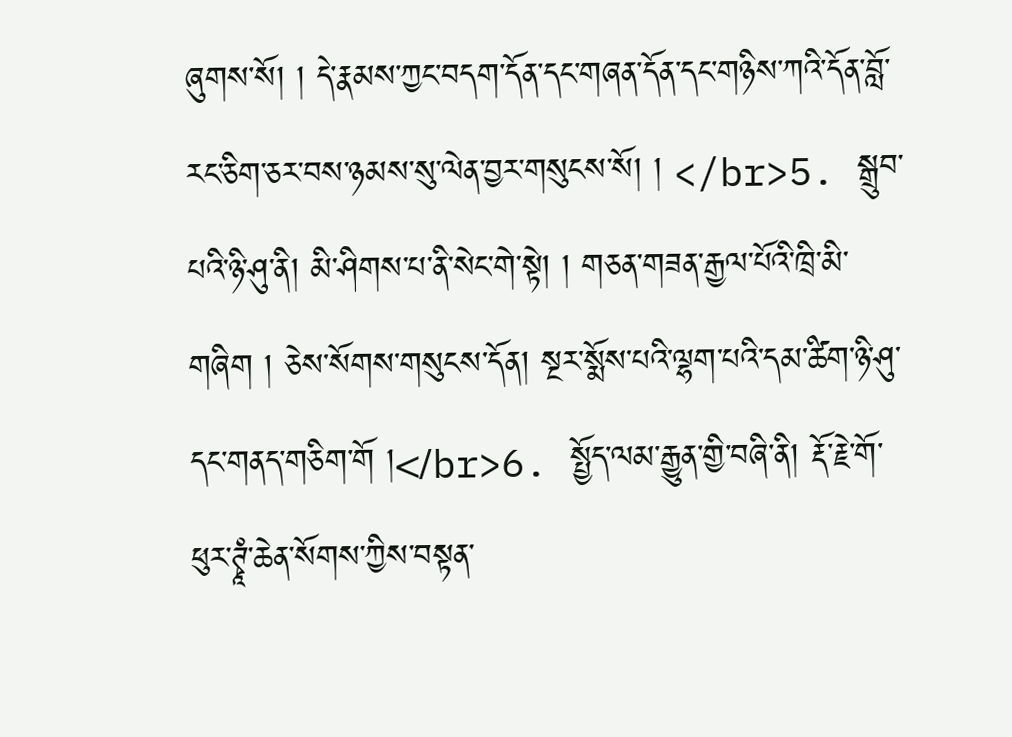ཞུགས་སོ། ། དེ་རྣམས་ཀྱང་བདག་དོན་དང་གཞན་དོན་དང་གཉིས་ཀའི་དོན་བློ་རང་ཅིག་ཅར་བས་ཉམས་སུ་ལེན་བྱར་གསུངས་སོ། ། </br>5. སྒྲུབ་པའི་ཉི་ཤུ་ནི། མི་ཤིགས་པ་ནི་སེང་གེ་སྟེ། ། གཅན་གཟན་རྒྱལ་པོའི་ཁྲི་མི་གཞིག ། ཅེས་སོགས་གསུངས་དོན། སྔར་སྨོས་པའི་ལྷག་པའི་དམ་ཚིག་ཉི་ཤུ་དང་གནད་གཅིག་གོ །</br>6. སྤྱོད་ལམ་རྒྱུན་གྱི་བཞི་ནི། རྡོ་རྗེ་གོ་ཕུར་ཊྭཱཾ་ཆེན་སོགས་ཀྱིས་བསྟན་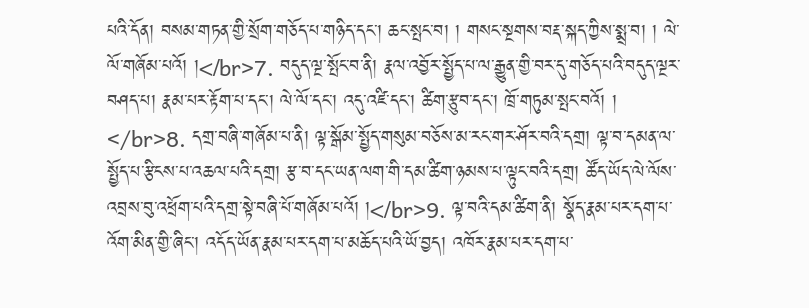པའི་དོན། བསམ་གཏན་གྱི་སྲོག་གཅོད་པ་གཉིད་དང་། ཆང་སྤང་བ། ། གསང་སྔགས་བརྡ་སྐད་ཀྱིས་སྨྲ་བ། ། ལེ་ལོ་གཞོམ་པའོ། །</br>7. བདུད་ལྔ་སྤོང་བ་ནི། རྣལ་འབྱོར་སྤྱོད་པ་ལ་རྒྱུན་གྱི་བར་དུ་གཅོད་པའི་བདུད་ལྔར་བཤད་པ། རྣམ་པར་རྟོག་པ་དང་། ལེ་ལོ་དང་། འདུ་འཛི་དང་། ཚིག་རྩུབ་དང་། ཁྲོ་གཏུམ་སྤང་བའོ། ། </br>8. དགྲ་བཞི་གཞོམ་པ་ནི། ལྟ་སྒོམ་སྤྱོད་གསུམ་བཅོས་མ་རང་གར་ཤོར་བའི་དགྲ། ལྟ་བ་དམན་ལ་སྤྱོད་པ་རྩིངས་པ་འཆལ་པའི་དགྲ། རྩ་བ་དང་ཡན་ལག་གི་དམ་ཚིག་ཉམས་པ་ལྟུང་བའི་དགྲ། ཚོད་ཡོད་ལེ་ལོས་འབྲས་བུ་འཕྲོག་པའི་དགྲ་སྟེ་བཞི་པོ་གཞོམ་པའོ། །</br>9. ལྟ་བའི་དམ་ཚིག་ནི། སྣོད་རྣམ་པར་དག་པ་འོག་མིན་གྱི་ཞིང་། འདོད་ཡོན་རྣམ་པར་དག་པ་མཆོད་པའི་ཡོ་བྱད། འཁོར་རྣམ་པར་དག་པ་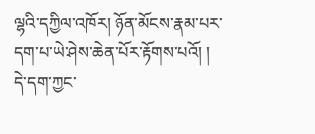ལྷའི་དཀྱིལ་འཁོར། ཉོན་མོངས་རྣམ་པར་དག་པ་ཡེ་ཤེས་ཆེན་པོར་རྟོགས་པའོ། ། དེ་དག་ཀྱང་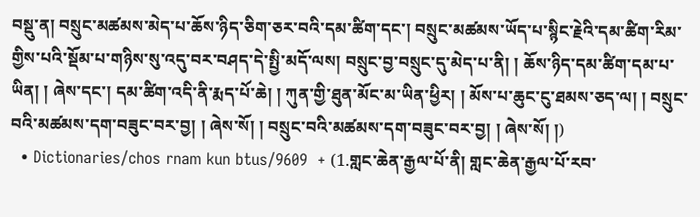བསྡུ་ན། བསྲུང་མཚམས་མེད་པ་ཆོས་ཉིད་ཅིག་ཅར་བའི་དམ་ཚིག་དང་། བསྲུང་མཚམས་ཡོད་པ་སྙིང་རྗེའི་དམ་ཚིག་རིམ་གྱིས་པའི་སྡོམ་པ་གཉིས་སུ་འདུ་བར་བཤད་དེ་སྤྱི་མདོ་ལས། བསྲུང་བྱ་བསྲུང་དུ་མེད་པ་ནི། ། ཆོས་ཉིད་དམ་ཚིག་དམ་པ་ཡིན། ། ཞེས་དང་། དམ་ཚིག་འདི་ནི་རྨད་པོ་ཆེ། ། ཀུན་གྱི་ཐུན་མོང་མ་ཡིན་ཕྱིར། ། མོས་པ་ཆུང་ངུ་ཐམས་ཅད་ལ། ། བསྲུང་བའི་མཚམས་དག་བཟུང་བར་བྱ། ། ཞེས་སོ། ། བསྲུང་བའི་མཚམས་དག་བཟུང་བར་བྱ། ། ཞེས་སོ། །)
  • Dictionaries/chos rnam kun btus/9609  + (1.གླང་ཆེན་རྒྱལ་པོ་ནི། གླང་ཆེན་རྒྱལ་པོ་རབ་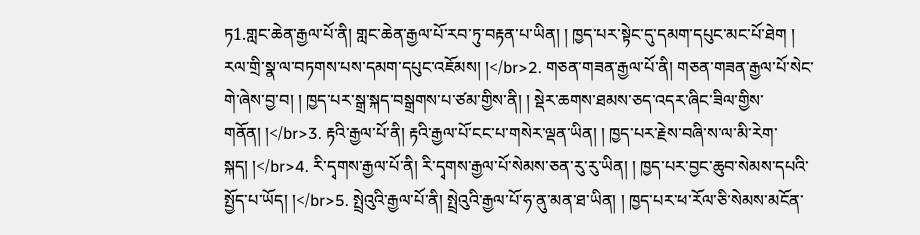ཏ1.གླང་ཆེན་རྒྱལ་པོ་ནི། གླང་ཆེན་རྒྱལ་པོ་རབ་ཏུ་བརྟན་པ་ཡིན། ། ཁྱད་པར་སྟེང་དུ་དམག་དཔུང་མང་པོ་ཐེག ། རལ་གྲི་སྣ་ལ་བཏགས་པས་དམག་དཔུང་འཇོམས། །</br>2. གཅན་གཟན་རྒྱལ་པོ་ནི། གཅན་གཟན་རྒྱལ་པོ་སེང་གེ་ཞེས་བྱ་བ། ། ཁྱད་པར་སྒྲ་སྐད་བསྒྲགས་པ་ཙམ་གྱིས་ནི། ། སྡེར་ཆགས་ཐམས་ཅད་འདར་ཞིང་ཟིལ་གྱིས་གནོན། །</br>3. རྟའི་རྒྱལ་པོ་ནི། རྟའི་རྒྱལ་པོ་ངང་པ་གསེར་ལྡན་ཡིན། ། ཁྱད་པར་རྗེས་བཞི་ས་ལ་མི་རེག་སྐད། །</br>4. རི་དྭགས་རྒྱལ་པོ་ནི། རི་དྭགས་རྒྱལ་པོ་སེམས་ཅན་རུ་རུ་ཡིན། ། ཁྱད་པར་བྱང་ཆུབ་སེམས་དཔའི་སྤྱོད་པ་ཡོད། །</br>5. སྤྲེའུའི་རྒྱལ་པོ་ནི། སྤྲེའུའི་རྒྱལ་པོ་ཧ་ནུ་མན་ཐ་ཡིན། ། ཁྱད་པར་ཕ་རོལ་ཅི་སེམས་མངོན་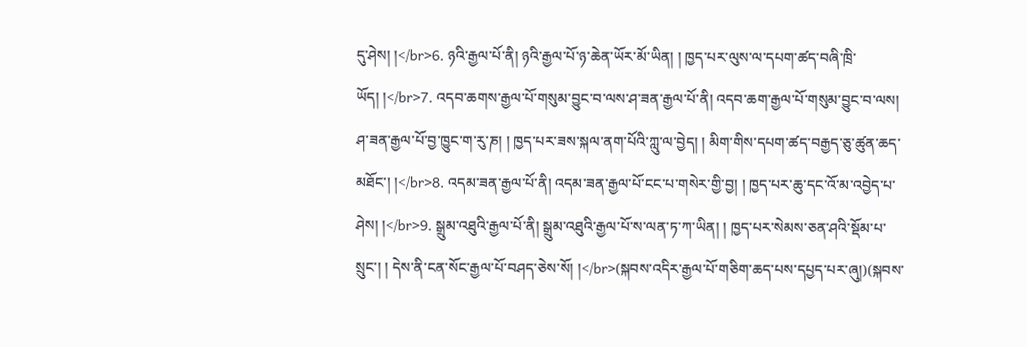དུ་ཤེས། །</br>6. ཉའི་རྒྱལ་པོ་ནི། ཉའི་རྒྱལ་པོ་ཉ་ཆེན་ཡོར་མོ་ཡིན། ། ཁྱད་པར་ལུས་ལ་དཔག་ཚད་བཞི་ཁྲི་ཡོད། །</br>7. འདབ་ཆགས་རྒྱལ་པོ་གསུམ་བྱུང་བ་ལས་ཤ་ཟན་རྒྱལ་པོ་ནི། འདབ་ཆག་རྒྱལ་པོ་གསུམ་བྱུང་བ་ལས། ཤ་ཟན་རྒྱལ་པོ་བྱ་ཁྱུང་ག་རུ་ཎ། ། ཁྱད་པར་ཟས་སྐལ་ནག་པོའི་ཀླུ་ལ་བྱེད། ། མིག་གིས་དཔག་ཚད་བརྒྱད་ཅུ་ཚུན་ཆད་མཐོང་། །</br>8. འདམ་ཟན་རྒྱལ་པོ་ནི། འདམ་ཟན་རྒྱལ་པོ་ངང་པ་གསེར་གྱི་བྱ། ། ཁྱད་པར་ཆུ་དང་འོ་མ་འབྱེད་པ་ཤེས། །</br>9. སྒྲུམ་འཐུའི་རྒྱལ་པོ་ནི། སྒྲུམ་འཐུའི་རྒྱལ་པོ་ས་ལན་ཏ་ཀ་ཡིན། ། ཁྱད་པར་སེམས་ཅན་ཤའི་སྡོམ་པ་སྲུང་། ། དེས་ནི་ངན་སོང་རྒྱལ་པོ་བཤད་ཅེས་སོ། །</br>(སྐབས་འདིར་རྒྱལ་པོ་གཅིག་ཆད་པས་དཔྱད་པར་ཞུ།)(སྐབས་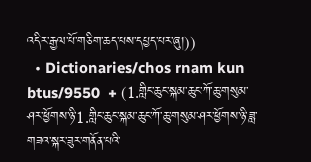འདིར་རྒྱལ་པོ་གཅིག་ཆད་པས་དཔྱད་པར་ཞུ།))
  • Dictionaries/chos rnam kun btus/9550  + (1.གླིང་ཆུང་སྐམ་ཆུང་ཀོ་ཆུ་གསུམ་ཤར་ཕྱོགས་ཉི་1.གླིང་ཆུང་སྐམ་ཆུང་ཀོ་ཆུ་གསུམ་ཤར་ཕྱོགས་ཉི་ཟླ་གཟའ་སྐར་ཟུར་གནོན་པའི་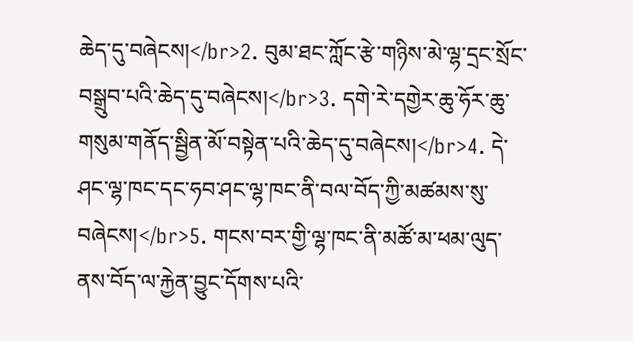ཆེད་དུ་བཞེངས།</br>2. བུམ་ཐང་ཀློང་རྩེ་གཉིས་མེ་ལྷ་དྲང་སྲོང་བསྒྲུབ་པའི་ཆེད་དུ་བཞེངས།</br>3. དགེ་རེ་དགྱེར་ཆུ་ཧོར་ཆུ་གསུམ་གནོད་སྦྱིན་མོ་བསྟེན་པའི་ཆེད་དུ་བཞེངས།</br>4. དེ་ཤང་ལྷ་ཁང་དང་ཧབ་ཤང་ལྷ་ཁང་ནི་བལ་བོད་ཀྱི་མཚམས་སུ་བཞེངས།</br>5. གངས་བར་གྱི་ལྷ་ཁང་ནི་མཚོ་མ་ཕམ་ལུད་ནས་བོད་ལ་རྐྱེན་བྱུང་དོགས་པའི་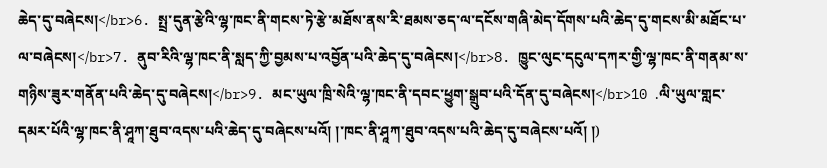ཆེད་དུ་བཞེངས།</br>6. སྤྲ་དུན་རྩེའི་ལྷ་ཁང་ནི་གངས་ཏེ་རྩེ་མཐོས་ནས་རི་ཐམས་ཅད་ལ་དངོས་གཞི་མེད་དོགས་པའི་ཆེད་དུ་གངས་མི་མཐོང་པ་ལ་བཞེངས།</br>7. ནུབ་རིའི་ལྷ་ཁང་ནི་སླད་ཀྱི་བྱམས་པ་འབྱོན་པའི་ཆེད་དུ་བཞེངས།</br>8. ཁྱུང་ལུང་དངུལ་དཀར་གྱི་ལྷ་ཁང་ནི་གནམ་ས་གཉིས་ཟུར་གནོན་པའི་ཆེད་དུ་བཞེངས།</br>9. མང་ཡུལ་ཁྲི་སེའི་ལྷ་ཁང་ནི་དབང་ཕྱུག་སྒྲུབ་པའི་དོན་དུ་བཞེངས།</br>10 .ལི་ཡུལ་གླང་དམར་པོའི་ལྷ་ཁང་ནི་ཤཱཀ་ཐུབ་འདས་པའི་ཆེད་དུ་བཞེངས་པའོ། །་ཁང་ནི་ཤཱཀ་ཐུབ་འདས་པའི་ཆེད་དུ་བཞེངས་པའོ། །)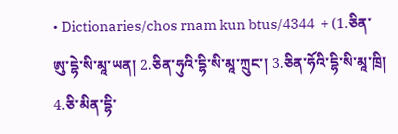• Dictionaries/chos rnam kun btus/4344  + (1.ཅིན་ཨུ་དྷེ་སི་མཱ་ཡན། 2.ཅིན་ཧུའི་དྷི་སི་མཱ་ཀྲུང་། 3.ཅིན་ཧོའི་དྷི་སི་མཱ་ཁྲི། 4.ཅི་མིན་དྷི་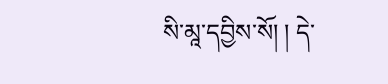སི་མཱ་དབྱིས་སོ། ། དེ་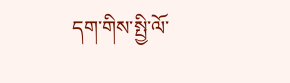དག་གིས་སྤྱི་ལོ་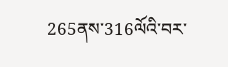265ནས་316ལོའི་བར་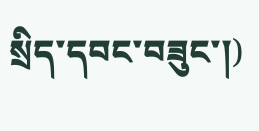སྲིད་དབང་བཟུང་།)